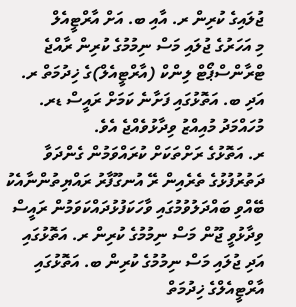ޖުލައިގެ ކުރިން ރ. އާއި ބ. އަށް އާރްޓީއެލް
މި އަހަރުގެ ޖުލައި މަސް ނިމުމުގެ ކުރިން ރާއްޖެ ޓްރާންސްޕޯޓް ލިންކް (އާރްޓީއެލް)ގެ ޚިދުމަތް ރ. އަދި ބ. އަތޮޅުގައި ފަށާނެ ކަމަށް ރައީސް ޑރ. މުހައްމަދު މުއިއްޒު ވިދާޅުވެއްޖެ އެވެ.
ރ. އަތޮޅުގެ ރަށްތަކަށް ކުރައްވަމުން ގެންދަވާ ދަތުރުފުޅުގެ ތެރެއިން ރޭ އުނގޫފާރު ރައްޔިތުންނާއެކު ބޭއްވި ބައްދަލުވުމުގައި ވާހަކަފުޅުދައްކަވަމުން ރައީސް ވިދާޅުވީ ޖޫން މަސް ނިމުމުގެ ކުރިން ރ. އަތޮޅުގައި އަދި ޖުލައި މަސް ނިމުމުގެ ކުރިން ބ. އަތޮޅުގައި އާރްޓީއެލްގެ ޚިދުމަތް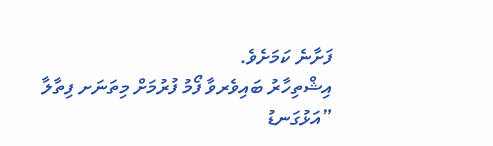ފަށާނެ ކަމަށެވެ.
އިޝްތިހާރު ބައިވެރވާ ފޯމު ފުރުމަށް މިތަނަށ ފިތާލާ
”އަޅުގަނޑު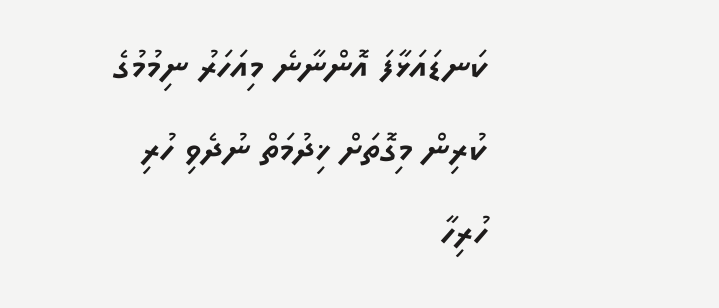ކަނޑައަޅާފަ އޮންނާނެ މިއަހަރު ނިމުމުގެ ކުރިން މިގޮތަށް ޚިދުމަތް ނުދެވި ހުރި ހުރިހާ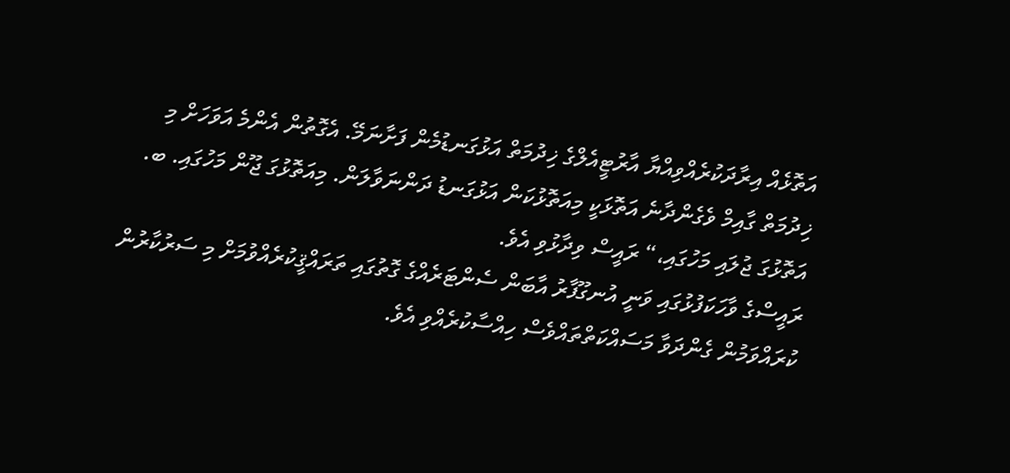އަތޮޅެއް އިރާދަކުރެއްވިއްޔާ އާރުޓީއެލްގެ ޚިދުމަތް އަޅުގަނޑުމެން ފަށާނަމޭ. އެގޮތުން އެންމެ އަވަހަށް މި ޚިދުމަތް ގާއިމް ވެގެންދާނެ އަތޮޅަކީ މިއަތޮޅުކަން އަޅުގަނޑު ދަންނަވާލަން. މިއަތޮޅުގަ ޖޫން މަހުގައި. ބ. އަތޮޅުގަ ޖުލައި މަހުގައި،“ ރައީސް ވިދާޅުވި އެވެ.
ރައީސްގެ ވާހަކަފުޅުގައި ވަނީ އުނގޫފާރު އާބަން ސެންޓަރެއްގެ ގޮތުގައި ތަރައްޤީކުރެއްވުމަށް މި ސަރުކާރުން ކުރައްވަމުން ގެންދަވާ މަސައްކަތްތައްވެސް ހިއްސާކުރެއްވި އެވެ.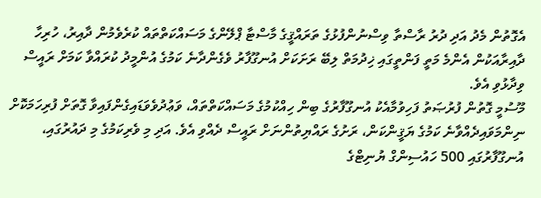އެގޮތުން މެދު އަދި ދުރު ރާސްތާ ވިސްނުންފުޅުގެ ތަރައްޤީގެ މާސްޓާ ޕްލޭންގެ މަސައްކަތްތައް ކުރެވެމުން ދާއިރު، ހުރިހާ ދާއިރާއަކުން އެންމެ މަތީ ފަންތީގައި ޚިދުމަތް ލިބޭ ރަށަކަށް އުނގޫފާރު ވެގެންދާނެ ކަމުގެ އުންމީދު ކުރައްވާ ކަމަށް ރައީސް ވިދާޅުވި އެވެ.
މޫސުމީ ގޮތުން ފުރުޞަތު ފަހިވުމާއެކު އުނގޫފާރުގެ ބިން ހިއްކުމުގެ މަސައްކަތްތައް، ވަޢުދުވެވަޑައިގެންފައިވާ ގޮތަށް ފުރިހަމަކޮށް ނިންމަވައިދެއްވާނެ ކަމުގެ ޔަޤީންކަން، ރަށުގެ ރައްޔިތުންނަށް ރައީސް ދެއްވި އެވެ. އަދި މި ވެރިކަމުގެ މި ދައުރުގައި، އުނގޫފާރުގައި 500 ހައުސިންގް ޔުނިޓްގެ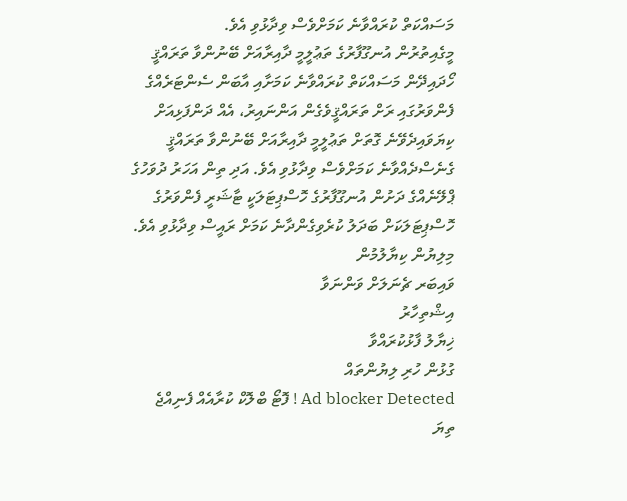މަސައްކަތް ކުރައްވާނެ ކަމަށްވެސް ވިދާޅުވި އެވެ.
މީގެއިތުރުން އުނގޫފާރުގެ ތަޢުލީމީ ދާއިރާއަށް ބޭނުންވާ ތަރައްޤީ ހޯދައިދޭން މަސައްކަތް ކުރައްވާނެ ކަމަށާއި އާބަން ސެންޓަރެއްގެ ފެންވަރުގައި ރަށް ތަރައްޤީވެގެން އަންނައިރު، އެއް ދަންފަޅިއަށް ކިޔަވައިދެވޭނެ ގޮތަށް ތަޢުލީމީ ދާއިރާއަށް ބޭނުންވާ ތަރައްޤީ ގެނެސްދެއްވާނެ ކަމަށްވެސް ވިދާޅުވި އެވެ. އަދި ތިން އަހަރު ދުވަހުގެ ޕްލޭނެއްގެ ދަށުން އުނގޫފާރުގެ ހޮސްޕިޓަލަކީ ޓާޝަރީ ފެންވަރުގެ ހޮސްޕިޓަލަކަށް ބަދަލު ކުރެވިގެންދާނެ ކަމަށް ރައީސް ވިދާޅުވި އެވެ.
މިލިޔުން ކިޔާލުމުން
ވައިބަރ ޗެނަލަށް ވަންނަވާ
އިޝްތިހާރު
ޚިޔާލު ފާޅުކުރައްވާ
ގުޅުން ހުރި ލިޔުންތައް
Ad blocker Detected ! ފޮޓޯ ބްލޮކް ކުރާއެއް ފެނިއްޖެ
ތިޔަ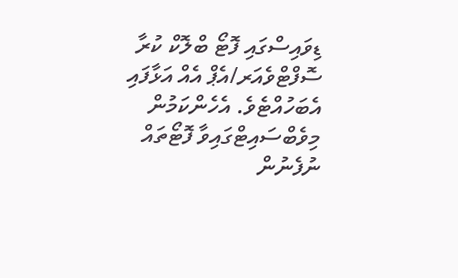ޑިވައިސްގައި ފޮޓޯ ބްލޮކް ކުރާ ސޮފްޓްވެއަރ/އެޕް އެއް އަޅާފައި އެބަހުއްޓެވެ. އެހެންކަމުން މިވެބްސައިޓްގައިވާ ފޮޓޯތައް ނުފެނުން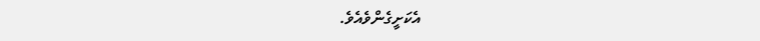އެކަށީގެންވެއެވެ.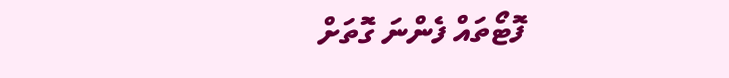ފޮޓޯތައް ފެންނަ ގޮތަށް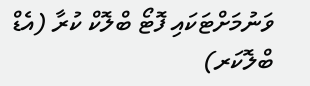ވަނުމަށްޓަކައި ފޮޓޯ ބްލޮކް ކުރާ (އެޑް ބްލޮކަރ)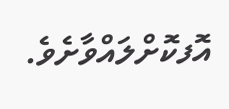އޮފކޮށްލައްވާށެވެ.